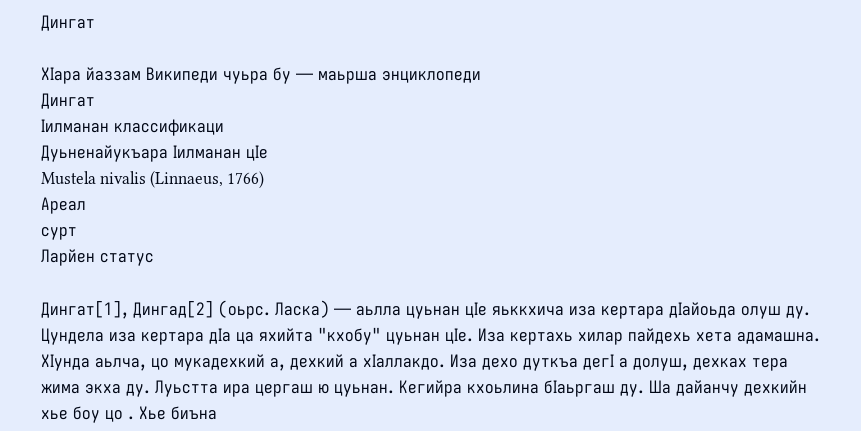Дингат

ХӀара йаззам Википеди чуьра бу — маьрша энциклопеди
Дингат
Ӏилманан классификаци
Дуьненайукъара Ӏилманан цӀе
Mustela nivalis (Linnaeus, 1766)
Ареал
сурт
Ларйен статус

Дингат[1], Дингад[2] (оьрс. Ласка) — аьлла цуьнан цӀе яьккхича иза кертара дӀайоьда олуш ду. Цундела иза кертара дӀа ца яхийта "кхобу" цуьнан цӀе. Иза кертахь хилар пайдехь хета адамашна. ХӀунда аьлча, цо мукадехкий а, дехкий а хӀаллакдо. Иза дехо дуткъа дегӀ а долуш, дехках тера жима экха ду. Луьстта ира цергаш ю цуьнан. Кегийра кхоьлина бӀаьргаш ду. Ша дайанчу дехкийн хье боу цо . Хье биъна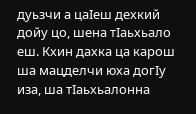дуьзчи а цаӀеш дехкий дойу цо, шена тӀаьхьало еш. Кхин дахка ца карош ша мацделчи юха догӀу иза, ша тӀаьхьалонна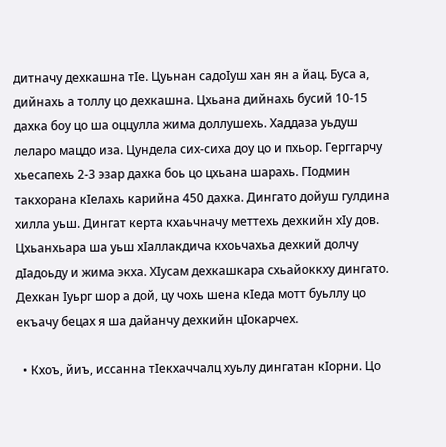дитначу дехкашна тӀе. Цуьнан садоӀуш хан ян а йац. Буса а, дийнахь а толлу цо дехкашна. Цхьана дийнахь бусий 10-15 дахка боу цо ша оццулла жима доллушехь. Хаддаза уьдуш леларо мацдо иза. Цундела сих-сиха доу цо и пхьор. Герггарчу хьесапехь 2-3 эзар дахка боь цо цхьана шарахь. ГӀодмин такхорана кӀелахь карийна 450 дахка. Дингато дойуш гулдина хилла уьш. Дингат керта кхаьчначу меттехь дехкийн хӀу дов. Цхьанхьара ша уьш хӀаллакдича кхоьчахьа дехкий долчу дӀадоьду и жима экха. ХӀусам дехкашкара схьайоккху дингато. Дехкан Ӏуьрг шор а дой, цу чохь шена кӀеда мотт буьллу цо екъачу бецах я ша дайанчу дехкийн цӀокарчех.

  • Кхоъ, йиъ, иссанна тӀекхаччалц хуьлу дингатан кӀорни. Цо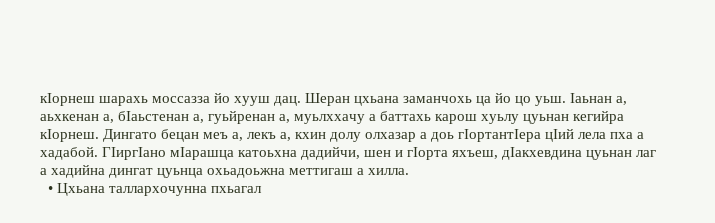кӀорнеш шарахь моссазза йо хууш дац. Шеран цхьана заманчохь ца йо цо уьш. Ӏаьнан а, аьхкенан а, бӀаьстенан а, гуьйренан а, муьлххачу а баттахь карош хуьлу цуьнан кегийра кӀорнеш. Дингато бецан меъ а, лекъ а, кхин долу олхазар а доь гӀортантӀера цӀий лела пха а хадабой. ГӀиргӀано мӀарашца катоьхна дадийчи, шен и гӀорта яхъеш, дӀакхевдина цуьнан лаг а хадийна дингат цуьнца охьадоьжна меттигаш а хилла.
  • Цхьана таллархочунна пхьагал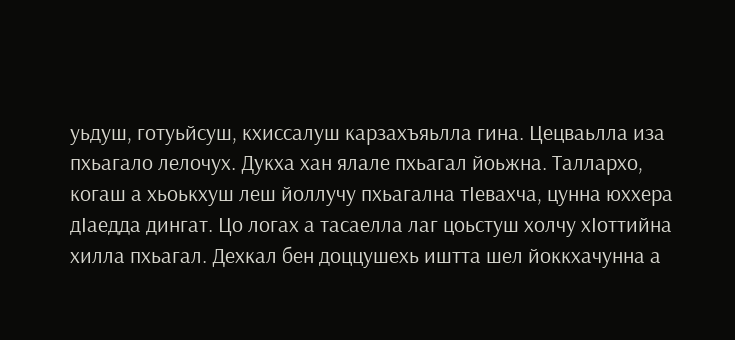уьдуш, готуьйсуш, кхиссалуш карзахъяьлла гина. Цецваьлла иза пхьагало лелочух. Дукха хан ялале пхьагал йоьжна. Таллархо, когаш а хьоькхуш леш йоллучу пхьагална тӀевахча, цунна юххера дӀаедда дингат. Цо логах а тасаелла лаг цоьстуш холчу хӀоттийна хилла пхьагал. Дехкал бен доццушехь иштта шел йоккхачунна а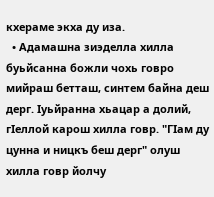кхераме экха ду иза.
  • Адамашна зиэделла хилла буьйсанна божли чохь говро мийраш бетташ, синтем байна деш дерг. Ӏуьйранна хьацар а долий, гӀеллой карош хилла говр. "ГӀам ду цунна и ницкъ беш дерг" олуш хилла говр йолчу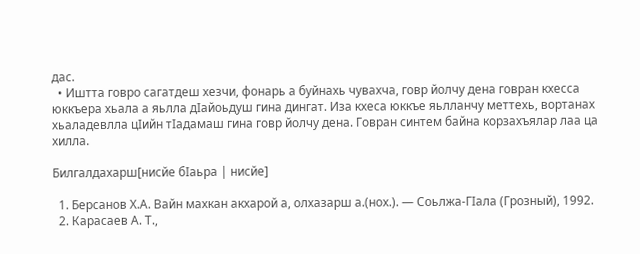дас.
  • Иштта говро сагатдеш хезчи, фонарь а буйнахь чувахча, говр йолчу дена говран кхесса юккъера хьала а яьлла дӀайоьдуш гина дингат. Иза кхеса юккъе яьлланчу меттехь, вортанах хьаладевлла цӀийн тӀадамаш гина говр йолчу дена. Говран синтем байна корзахъялар лаа ца хилла.

Билгалдахарш[нисйе бӀаьра | нисйе]

  1. Берсанов Х.А. Вайн махкан акхарой а, олхазарш а.(нох.). — Соьлжа-ГIала (Грозный), 1992.
  2. Карасаев А. Т.,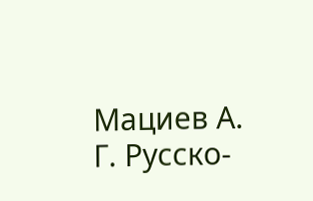Мациев А. Г. Русско-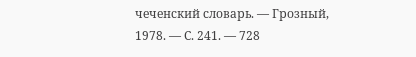чеченский словарь. — Грозный, 1978. — С. 241. — 728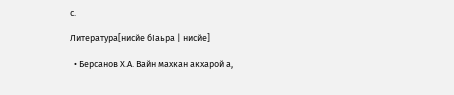с.

Литература[нисйе бӀаьра | нисйе]

  • Берсанов Х.А. Вайн махкан акхарой а,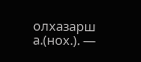олхазарш а.(нох.). —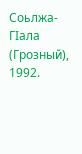Соьлжа-ГIала (Грозный), 1992.